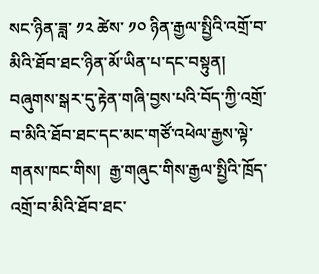སང་ཉིན་ཟླ་ ༡༢ ཚེས་ ༡༠ ཉིན་རྒྱལ་སྤྱིའི་འགྲོ་བ་མིའི་ཐོབ་ཐང་ཉིན་མོ་ཡིན་པ་དང་བསྟུན།  བཞུགས་སྒར་དུ་རྟེན་གཞི་བྱས་པའི་བོད་ཀྱི་འགྲོ་བ་མིའི་ཐོབ་ཐང་དང་མང་གཙོ་འཕེལ་རྒྱས་ལྟེ་གནས་ཁང་གིས།  རྒྱ་གཞུང་གིས་རྒྱལ་སྤྱིའི་ཁྲོད་འགྲོ་བ་མིའི་ཐོབ་ཐང་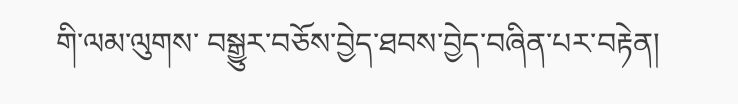གི་ལམ་ལུགས་ བསྒྱུར་བཅོས་བྱེད་ཐབས་བྱེད་བཞིན་པར་བརྟེན།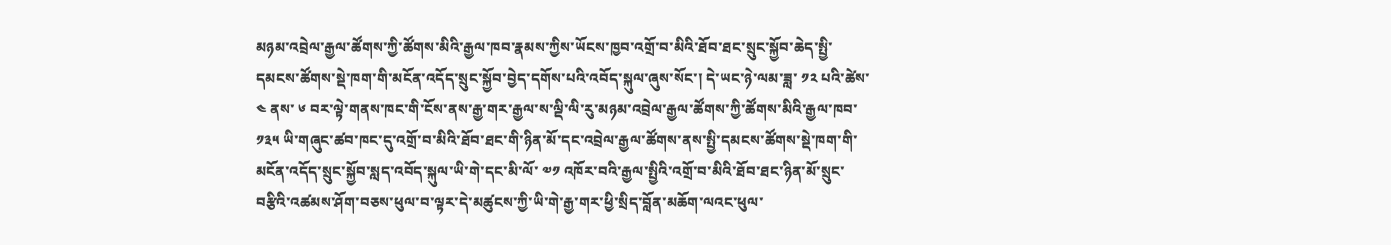མཉམ་འབྲེལ་རྒྱལ་ཚོགས་ཀྱི་ཚོགས་མིའི་རྒྱལ་ཁབ་རྣམས་ཀྱིས་ཡོངས་ཁྱབ་འགྲོ་བ་མིའི་ཐོབ་ཐང་སྲུང་སྐྱོབ་ཆེད་སྤྱི་དམངས་ཚོགས་སྡེ་ཁག་གི་མངོན་འདོད་སྲུང་སྐྱོབ་བྱེད་དགོས་པའི་འབོད་སྐུལ་ཞུས་སོང་། དེ་ཡང་ཉེ་ལམ་ཟླ་ ༡༢ པའི་ཚེས་ ༤ ནས་ ༦ བར་ལྟེ་གནས་ཁང་གི་ངོས་ནས་རྒྱ་གར་རྒྱལ་ས་ལྡི་ལི་རུ་མཉམ་འབྲེལ་རྒྱལ་ཚོགས་ཀྱི་ཚོགས་མིའི་རྒྱལ་ཁབ་ ༡༣༥ ཡི་གཞུང་ཚབ་ཁང་དུ་འགྲོ་བ་མིའི་ཐོབ་ཐང་གི་ཉིན་མོ་དང་འབྲེལ་རྒྱལ་ཚོགས་ནས་སྤྱི་དམངས་ཚོགས་སྡེ་ཁག་གི་མངོན་འདོད་སྲུང་སྐྱོབ་སླད་འབོད་སྐུལ་ཡི་གེ་དང་མི་ལོ་ ༧༡ འཁོར་བའི་རྒྱལ་སྤྱིའི་འགྲོ་བ་མིའི་ཐོབ་ཐང་ཉིན་མོ་སྲུང་བརྩིའི་འཚམས་ཤོག་བཅས་ཕུལ་བ་ལྟར་དེ་མཚུངས་ཀྱི་ཡི་གེ་རྒྱ་གར་ཕྱི་སྲིད་བློན་མཆོག་ལའང་ཕུལ་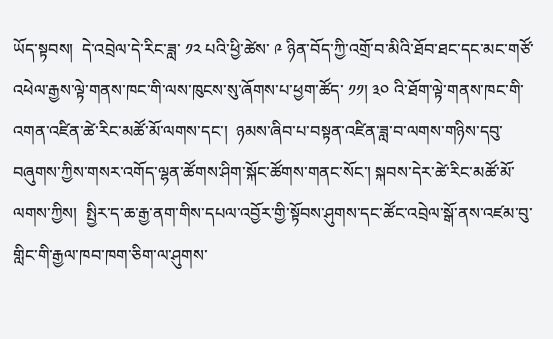ཡོད་སྟབས།  དེ་འབྲེལ་དེ་རིང་ཟླ་ ༡༢ པའི་ཕྱི་ཚེས་ ༩ ཉིན་བོད་ཀྱི་འགྲོ་བ་མིའི་ཐོབ་ཐང་དང་མང་གཙོ་འཕེལ་རྒྱས་ལྟེ་གནས་ཁང་གི་ལས་ཁུངས་སུ་ཞོགས་པ་ཕྱག་ཚོད་ ༡༡། ༣༠ འི་ཐོག་ལྟེ་གནས་ཁང་གི་འགན་འཛིན་ཚེ་རིང་མཚོ་མོ་ལགས་དང་།  ཉམས་ཞིབ་པ་བསྟན་འཛིན་ཟླ་བ་ལགས་གཉིས་དབུ་བཞུགས་ཀྱིས་གསར་འགོད་ལྷན་ཚོགས་ཤིག་སྐོང་ཚོགས་གནང་སོང་། སྐབས་དེར་ཚེ་རིང་མཚོ་མོ་ལགས་ཀྱིས།  སྤྱིར་ད་ཆ་རྒྱ་ནག་གིས་དཔལ་འབྱོར་གྱི་སྟོབས་ཤུགས་དང་ཚོང་འབྲེལ་སྒོ་ནས་འཛམ་བུ་གླིང་གི་རྒྱལ་ཁབ་ཁག་ཅིག་ལ་ཤུགས་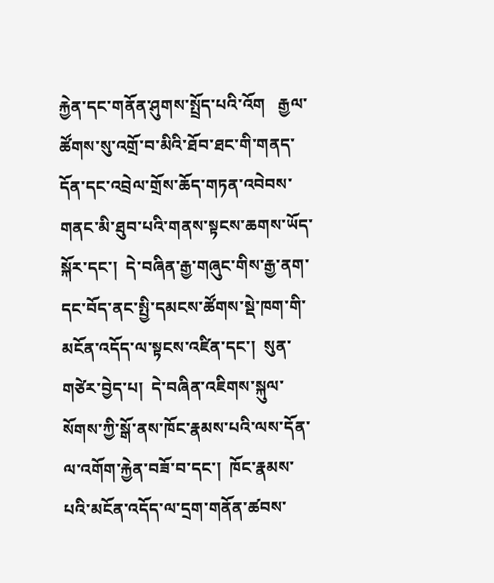རྐྱེན་དང་གནོན་ཤུགས་སྤྲོད་པའི་འོག   རྒྱལ་ཚོགས་སུ་འགྲོ་བ་མིའི་ཐོབ་ཐང་གི་གནད་དོན་དང་འབྲེལ་གྲོས་ཆོད་གཏན་འབེབས་གནང་མི་ཐུབ་པའི་གནས་སྟངས་ཆགས་ཡོད་སྐོར་དང་།  དེ་བཞིན་རྒྱ་གཞུང་གིས་རྒྱ་ནག་དང་བོད་ནང་སྤྱི་དམངས་ཚོགས་སྡེ་ཁག་གི་མངོན་འདོད་ལ་སྟངས་འཛིན་དང་།  སུན་གཙེར་བྱེད་པ།  དེ་བཞིན་འཇིགས་སྐུལ་སོགས་ཀྱི་སྒོ་ནས་ཁོང་རྣམས་པའི་ལས་དོན་ལ་འགོག་རྐྱེན་བཟོ་བ་དང་།  ཁོང་རྣམས་པའི་མངོན་འདོད་ལ་དྲག་གནོན་ཚབས་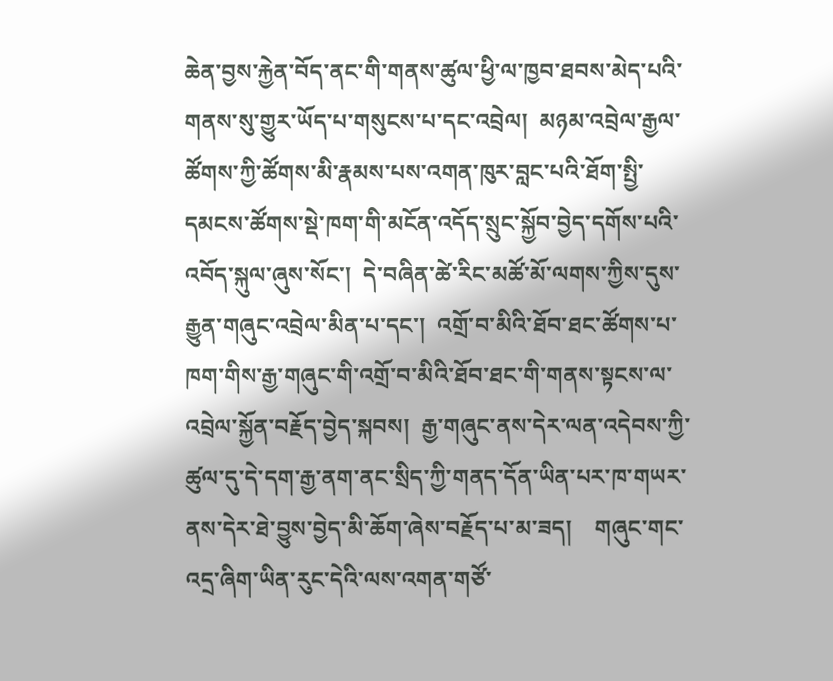ཆེན་བྱས་རྐྱེན་བོད་ནང་གི་གནས་ཚུལ་ཕྱི་ལ་ཁྱབ་ཐབས་མེད་པའི་གནས་སུ་གྱུར་ཡོད་པ་གསུངས་པ་དང་འབྲེལ།  མཉམ་འབྲེལ་རྒྱལ་ཚོགས་ཀྱི་ཚོགས་མི་རྣམས་པས་འགན་ཁུར་བླང་པའི་ཐོག་སྤྱི་དམངས་ཚོགས་སྡེ་ཁག་གི་མངོན་འདོད་སྲུང་སྐྱོབ་བྱེད་དགོས་པའི་འབོད་སྐུལ་ཞུས་སོང་།  དེ་བཞིན་ཚེ་རིང་མཚོ་མོ་ལགས་ཀྱིས་དུས་རྒྱུན་གཞུང་འབྲེལ་མིན་པ་དང་།  འགྲོ་བ་མིའི་ཐོབ་ཐང་ཚོགས་པ་ཁག་གིས་རྒྱ་གཞུང་གི་འགྲོ་བ་མིའི་ཐོབ་ཐང་གི་གནས་སྟངས་ལ་འབྲེལ་སྐྱོན་བརྗོད་བྱེད་སྐབས།  རྒྱ་གཞུང་ནས་དེར་ལན་འདེབས་ཀྱི་ཚུལ་དུ་དེ་དག་རྒྱ་ནག་ནང་སྲིད་ཀྱི་གནད་དོན་ཡིན་པར་ཁ་གཡར་ནས་དེར་ཐེ་བྱུས་བྱེད་མི་ཆོག་ཞེས་བརྗོད་པ་མ་ཟད།    གཞུང་གང་འདྲ་ཞིག་ཡིན་རུང་དེའི་ལས་འགན་གཙོ་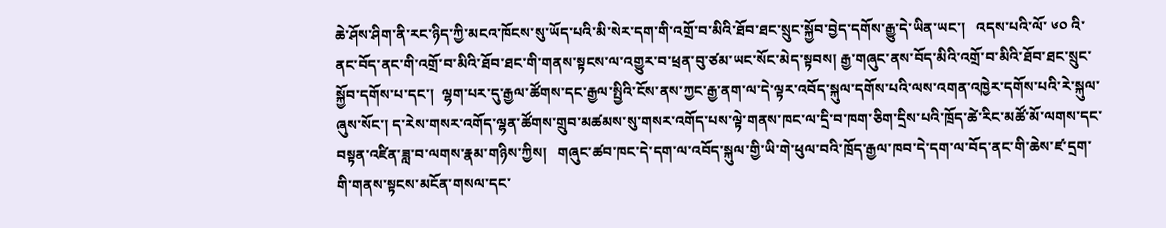ཆེ་ཤོས་ཤིག་ནི་རང་ཉིད་ཀྱི་མངའ་ཁོངས་སུ་ཡོད་པའི་མི་སེར་དག་གི་འགྲོ་བ་མིའི་ཐོབ་ཐང་སྲུང་སྐྱོབ་བྱེད་དགོས་རྒྱུ་དེ་ཡིན་ཡང་།   འདས་པའི་ལོ་ ༦༠ འི་ནང་བོད་ནང་གི་འགྲོ་བ་མིའི་ཐོབ་ཐང་གི་གནས་སྟངས་ལ་འགྱུར་བ་ཕྲན་བུ་ཙམ་ཡང་སོང་མེད་སྟབས། རྒྱ་གཞུང་ནས་བོད་མིའི་འགྲོ་བ་མིའི་ཐོབ་ཐང་སྲུང་སྐྱོབ་དགོས་པ་དང་།  ལྷག་པར་དུ་རྒྱལ་ཚོགས་དང་རྒྱལ་སྤྱིའི་ངོས་ནས་ཀྱང་རྒྱ་ནག་ལ་དེ་ལྟར་འབོད་སྐུལ་དགོས་པའི་ལས་འགན་འཁྱེར་དགོས་པའི་རེ་སྐུལ་ཞུས་སོང་། ད་རེས་གསར་འགོད་ལྷན་ཚོགས་གྲུབ་མཚམས་སུ་གསར་འགོད་པས་ལྟེ་གནས་ཁང་ལ་དྲི་བ་ཁག་ཅིག་དྲིས་པའི་ཁྲོད་ཚེ་རིང་མཚོ་མོ་ལགས་དང་བསྟན་འཛིན་ཟླ་བ་ལགས་རྣམ་གཉིས་ཀྱིས།   གཞུང་ཚབ་ཁང་དེ་དག་ལ་འབོད་སྐུལ་གྱི་ཡི་གེ་ཕུལ་བའི་ཁྲོད་རྒྱལ་ཁབ་དེ་དག་ལ་བོད་ནང་གི་ཆེས་ཛ་དྲག་གི་གནས་སྟངས་མངོན་གསལ་དང་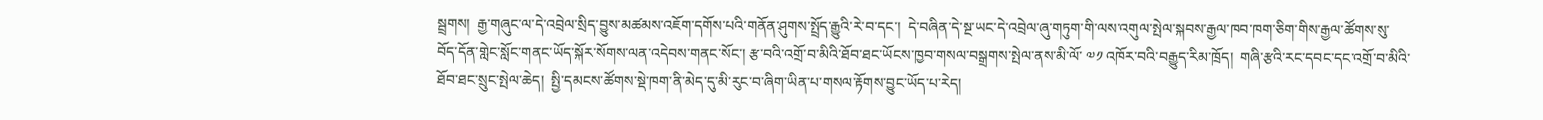སྦྲགས།  རྒྱ་གཞུང་ལ་དེ་འབྲེལ་སྲིད་བྱུས་མཚམས་འཇོག་དགོས་པའི་གནོན་ཤུགས་སྤྲོད་རྒྱུའི་རེ་བ་དང་།  དེ་བཞིན་དེ་སྔ་ཡང་དེ་འབྲེལ་ཞུ་གཏུག་གི་ལས་འགུལ་སྤེལ་སྐབས་རྒྱལ་ཁབ་ཁག་ཅིག་གིས་རྒྱལ་ཚོགས་སུ་བོད་དོན་གླེང་སློང་གནང་ཡོད་སྐོར་སོགས་ལན་འདེབས་གནང་སོང་། རྩ་བའི་འགྲོ་བ་མིའི་ཐོབ་ཐང་ཡོངས་ཁྱབ་གསལ་བསྒྲགས་སྤེལ་ནས་མི་ལོ་ ༧༡ འཁོར་བའི་བརྒྱུད་རིམ་ཁྲོད།  གཞི་རྩའི་རང་དབང་དང་འགྲོ་བ་མིའི་ཐོབ་ཐང་སྲུང་སྤེལ་ཆེད།  སྤྱི་དམངས་ཚོགས་སྡེ་ཁག་ནི་མེད་དུ་མི་རུང་བ་ཞིག་ཡིན་པ་གསལ་རྟོགས་བྱུང་ཡོད་པ་རེད།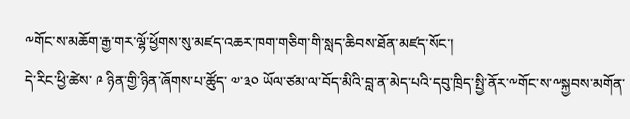༸གོང་ས་མཆོག་རྒྱ་གར་ལྷོ་ཕྱོགས་སུ་མཛད་འཆར་ཁག་གཅིག་གི་སླད་ཆིབས་ཐོན་མཛད་སོང་།
དེ་རིང་ཕྱི་ཚེས་ ༩ ཉིན་གྱི་ཉིན་ཞོགས་པ་ཚོུད་ ༧་༣༠ ཡོལ་ཙམ་ལ་བོད་མིའི་བླ་ན་མེད་པའི་དབུ་ཁྲིད་སྤྱི་ནོར་༸གོང་ས་༸སྐྱབས་མགོན་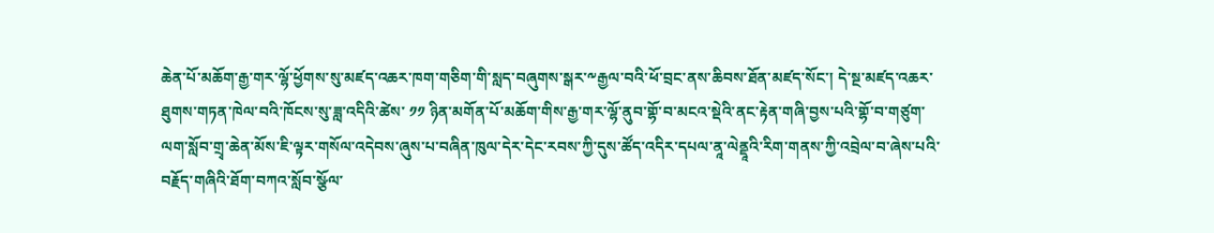ཆེན་པོ་མཆོག་རྒྱ་གར་ལྷོ་ཕྱོགས་སུ་མཛད་འཆར་ཁག་གཅིག་གི་སླད་བཞུགས་སྒར་༸རྒྱལ་བའི་ཕོ་བྲང་ནས་ཆིབས་ཐོན་མཛད་སོང་། དེ་སྔ་མཛད་འཆར་ཐུགས་གཏན་ཁེལ་བའི་ཁོངས་སུ་ཟླ་འདིའི་ཚེས་ ༡༡ ཉིན་མགོན་པོ་མཆོག་གིས་རྒྱ་གར་ལྷོ་ནུབ་གྷོ་བ་མངའ་སྡེའི་ནང་རྟེན་གཞི་བྱས་པའི་གྷོ་བ་གཙུག་ལག་སློབ་གྲྭ་ཆེན་མོས་ཇི་ལྟར་གསོལ་འདེབས་ཞུས་པ་བཞིན་ཁུལ་དེར་དེང་རབས་ཀྱི་དུས་ཚོད་འདིར་དཔལ་ནཱ་ལེནྡཱའི་རིག་གནས་ཀྱི་འབྲེལ་བ་ཞེས་པའི་བརྗོད་གཞིའི་ཐོག་བཀའ་སློབ་སྩོལ་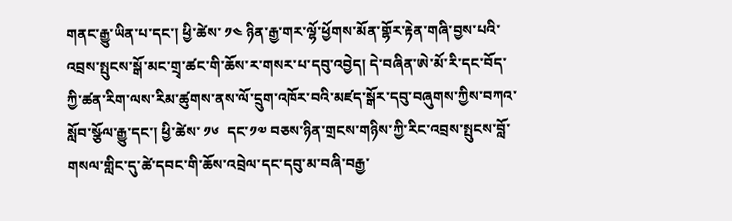གནང་རྒྱུ་ཡིན་པ་དང་། ཕྱི་ཚེས་ ༡༤ ཉིན་རྒྱ་གར་ལྷོ་ཕྱོགས་མོན་གྷོར་རྟེན་གཞི་བྱས་པའི་འབྲས་སྤུངས་སྒོ་མང་གྲྭ་ཚང་གི་ཆོས་ར་གསར་པ་དབུ་འབྱེད། དེ་བཞིན་ཨེ་མོ་རི་དང་བོད་ཀྱི་ཚན་རིག་ལས་རིམ་ཚུགས་ནས་ལོ་དྲུག་འཁོར་བའི་མཛད་སྒོར་དབུ་བཞུགས་ཀྱིས་བཀའ་སློབ་སྩོལ་རྒྱུ་དང་། ཕྱི་ཚེས་ ༡༦  དང་༡༧ བཅས་ཉིན་གྲངས་གཉིས་ཀྱི་རིང་འབྲས་སྤུངས་བློ་གསལ་གླིང་དུ་ཚེ་དབང་གི་ཆོས་འབྲེལ་དང་དབུ་མ་བཞི་བརྒྱ་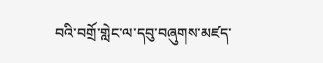བའི་བགྲོ་གླེང་ལ་དབུ་བཞུགས་མཛད་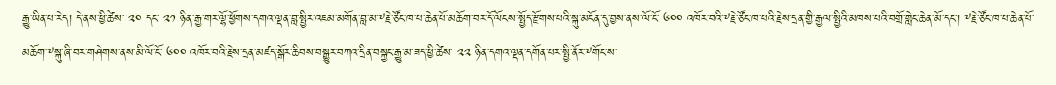རྒྱུ་ཡིན་པ་རེད། དེ་ནས་ཕྱི་ཚེས་ ༢༠ དང་ ༢༡ ཉིན་རྒྱ་གར་ལྷོ་ཕྱོགས་དགའ་ལྡན་བླ་སྤྱིར་འཇམ་མགོན་བླ་མ་༸རྗེ་ཙོང་ཁ་པ་ཆེན་པོ་མཆོག་བར་དོ་ལོངས་སྤྱོད་རྫོགས་པའི་སྐུ་མངོན་དུ་བྱས་ནས་ལོ་ངོ་ ༦༠༠ འཁོར་བའི་༸རྗེ་ཙོང་ཁ་པའི་རྗེས་དྲན་གྱི་རྒྱལ་སྤྱིའི་མཁས་པའི་བགྲོ་གླེང་ཆེན་མོ་དང་། ༸རྗེ་ཙོང་ཁ་པ་ཆེན་པོ་མཆོག་༸སྐུ་ཞི་བར་གཤེགས་ནས་མི་ལོ་ངོ་ ༦༠༠ འཁོར་བའི་རྗེས་དྲན་མཛད་སྒོར་ཆིབས་བསྒྱུར་བཀའ་དྲིན་བསྐྱང་རྒྱུ་མ་ཟད་ཕྱི་ཚེས་ ༢༢ ཉིན་དགའ་ལྡན་དགོན་པར་སྤྱི་ནོར་༸གོང་ས་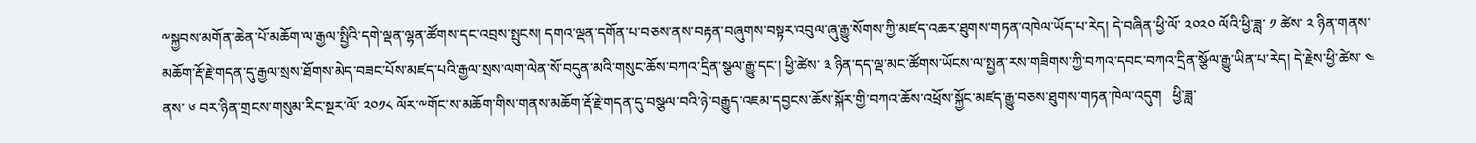༸སྐྱབས་མགོན་ཆེན་པོ་མཆོག་ལ་རྒྱལ་སྤྱིའི་དགེ་ལྡན་ལྷན་ཚོགས་དང་འབྲས་སྤུངས། དགའ་ལྡན་དགོན་པ་བཅས་ནས་བརྟན་བཞུགས་བསྟར་འབུལ་ཞུ་རྒྱུ་སོགས་ཀྱི་མཛད་འཆར་ཐུགས་གཏན་འཁེལ་ཡོད་པ་རེད། དེ་བཞིན་ཕྱི་ལོ་ ༢༠༢༠ ལོའི་ཕྱི་ཟླ་ ༡ ཚེས་ ༢ ཉིན་གནས་མཆོག་རྡོ་རྗེ་གདན་དུ་རྒྱལ་སྲས་ཐོགས་མེད་བཟང་པོས་མཛད་པའི་རྒྱལ་སྲས་ལག་ལེན་སོ་བདུན་མའི་གསུང་ཆོས་བཀའ་དྲིན་སྩལ་རྒྱུ་དང་། ཕྱི་ཚེས་ ༣ ཉིན་དད་ལྡ་མང་ཚོགས་ཡོངས་ལ་སྤྱན་རས་གཟིགས་ཀྱི་བཀའ་དབང་བཀའ་དྲིན་སྩོལ་རྒྱུ་ཡིན་པ་རེད། དེ་རྗེས་ཕྱི་ཚེས་ ༤ ནས་ ༦ བར་ཉིན་གྲངས་གསུམ་རིང་སྔར་ལོ་ ༢༠༡༨ ལོར་༸གོང་ས་མཆོག་གིས་གནས་མཆོག་རྡོ་རྗེ་གདན་དུ་བསྩལ་བའི་ཉེ་བརྒྱུད་འཇམ་དབྱངས་ཆོས་སྐོར་གྱི་བཀའ་ཆོས་འཕྲོས་སྐྱོང་མཛད་རྒྱུ་བཅས་ཐུགས་གཏན་ཁེལ་འདུག   ཕྱི་ཟླ་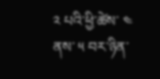༢ པའི་ཕྱི་ཚེས་ ༤ ནས་ ༥ བར་ཉིན་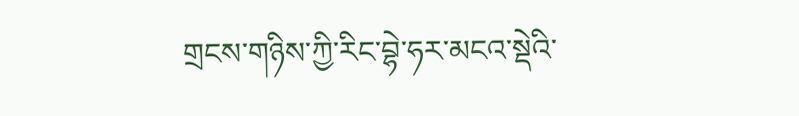གྲངས་གཉིས་ཀྱི་རིང་བྷེ་ཧར་མངའ་སྡེའི་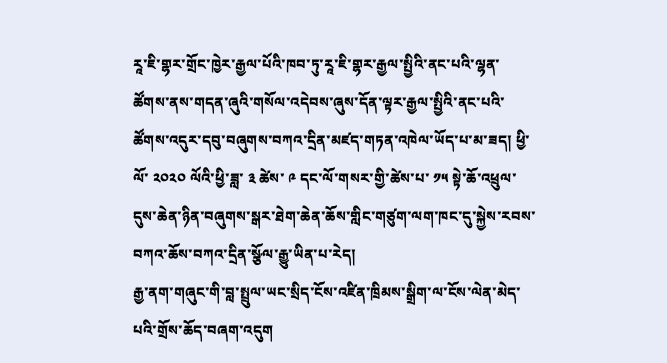རཱ་ཇི་གྷར་གྲོང་ཁྱེར་རྒྱལ་པོའི་ཁབ་ཏུ་རཱ་ཇི་གྷར་རྒྱལ་སྤྱིའི་ནང་པའི་ལྷན་ཚོགས་ནས་གདན་ཞུའི་གསོལ་འདེབས་ཞུས་དོན་ལྟར་རྒྱལ་སྤྱིའི་ནང་པའི་ཚོགས་འདུར་དབུ་བཞུགས་བཀའ་དྲིན་མཛད་གཏན་འཁེལ་ཡོད་པ་མ་ཟད། ཕྱི་ལོ་ ༢༠༢༠ ལོའི་ཕྱི་ཟླ་ ༣ ཚེས་ ༩ དང་ལོ་གསར་གྱི་ཚེས་པ་ ༡༥ སྟེ་ཆོ་འཕྲུལ་དུས་ཆེན་ཉིན་བཞུགས་སྒར་ཐེག་ཆེན་ཆོས་གླིང་གཙུག་ལག་ཁང་དུ་སྐྱེས་རབས་བཀའ་ཆོས་བཀའ་དྲིན་སྩོལ་རྒྱུ་ཡིན་པ་རེད།
རྒྱ་ནག་གཞུང་གི་བླ་སྤྲུལ་ཡང་སྲིད་ངོས་འཛིན་ཁྲིམས་སྒྲིག་ལ་ངོས་ལེན་མེད་པའི་གྲོས་ཆོད་བཞག་འདུག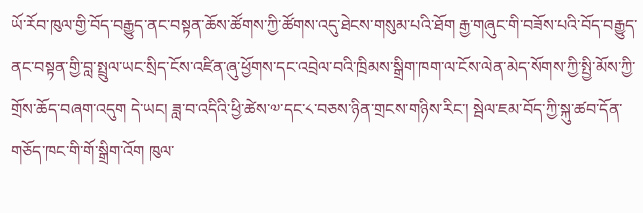ཡོ་རོབ་ཁུལ་གྱི་བོད་བརྒྱུད་ནང་བསྟན་ཆོས་ཚོགས་ཀྱི་ཚོགས་འདུ་ཐེངས་གསུམ་པའི་ཐོག རྒྱ་གཞུང་གི་བཟོས་པའི་བོད་བརྒྱུད་ནང་བསྟན་གྱི་བླ་སྤྲུལ་ཡང་སྲིད་ངོས་འཛིན་ཞུ་ཕྱོགས་དང་འབྲེལ་བའི་ཁྲིམས་སྒྲིག་ཁག་ལ་ངོས་ལེན་མེད་སོགས་ཀྱི་སྤྱི་མོས་ཀྱི་གྲོས་ཆོད་བཞག་འདུག དེ་ཡང། ཟླ་བ་འདིའི་ཕྱི་ཚེས་༧་དང་༨་བཅས་ཉིན་གྲངས་གཉིས་རིང་། སྦེལ་ཇམ་བོད་ཀྱི་སྐུ་ཚབ་དོན་གཅོད་ཁང་གི་གོ་སྒྲིག་འོག ཁུལ་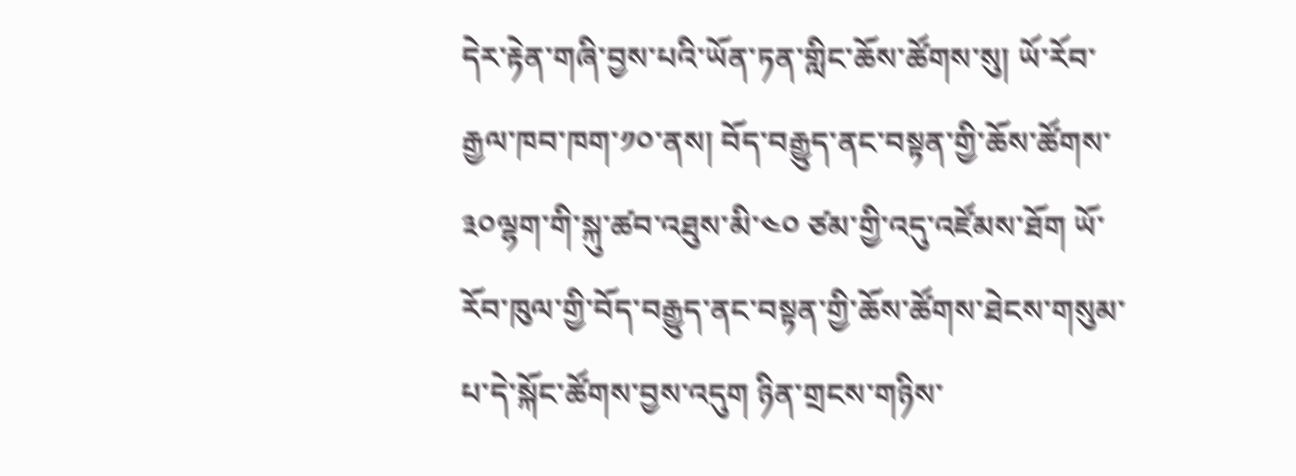དེར་རྟེན་གཞི་བྱས་པའི་ཡོན་ཏན་གླིང་ཆོས་ཚོགས་སུ། ཡོ་རོབ་རྒྱལ་ཁབ་ཁག་༡༠་ནས། བོད་བརྒྱུད་ནང་བསྟན་གྱི་ཆོས་ཚོགས་༣༠ལྷག་གི་སྐུ་ཚབ་འཐུས་མི་༤༠ ཙམ་གྱི་འདུ་འཛོམས་ཐོག ཡོ་རོབ་ཁུལ་གྱི་བོད་བརྒྱུད་ནང་བསྟན་གྱི་ཆོས་ཚོགས་ཐེངས་གསུམ་པ་དེ་སྐོང་ཚོགས་བྱས་འདུག ཉིན་གྲངས་གཉིས་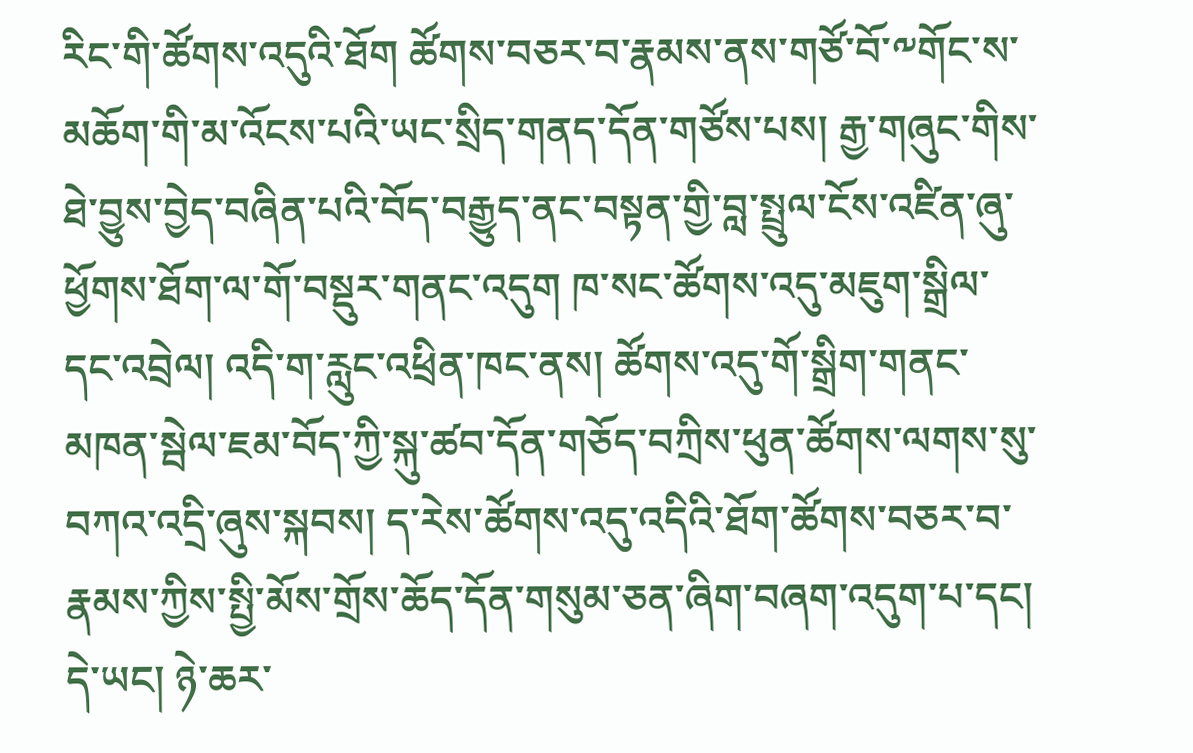རིང་གི་ཚོགས་འདུའི་ཐོག ཚོགས་བཅར་བ་རྣམས་ནས་གཙོ་བོ་༸གོང་ས་མཆོག་གི་མ་འོངས་པའི་ཡང་སྲིད་གནད་དོན་གཙོས་པས། རྒྱ་གཞུང་གིས་ཐེ་བྱུས་བྱེད་བཞིན་པའི་བོད་བརྒྱུད་ནང་བསྟན་གྱི་བླ་སྤྲུལ་ངོས་འཛིན་ཞུ་ཕྱོགས་ཐོག་ལ་གོ་བསྡུར་གནང་འདུག ཁ་སང་ཚོགས་འདུ་མཇུག་སྒྲིལ་དང་འབྲེལ། འདི་ག་རླུང་འཕྲིན་ཁང་ནས། ཚོགས་འདུ་གོ་སྒྲིག་གནང་མཁན་སྦེལ་ཇམ་བོད་ཀྱི་སྐུ་ཚབ་དོན་གཅོད་བཀྲིས་ཕུན་ཚོགས་ལགས་སུ་བཀའ་འདྲི་ཞུས་སྐབས། ད་རེས་ཚོགས་འདུ་འདིའི་ཐོག་ཚོགས་བཅར་བ་རྣམས་ཀྱིས་སྤྱི་མོས་གྲོས་ཆོད་དོན་གསུམ་ཅན་ཞིག་བཞག་འདུག་པ་དང། དེ་ཡང། ཉེ་ཆར་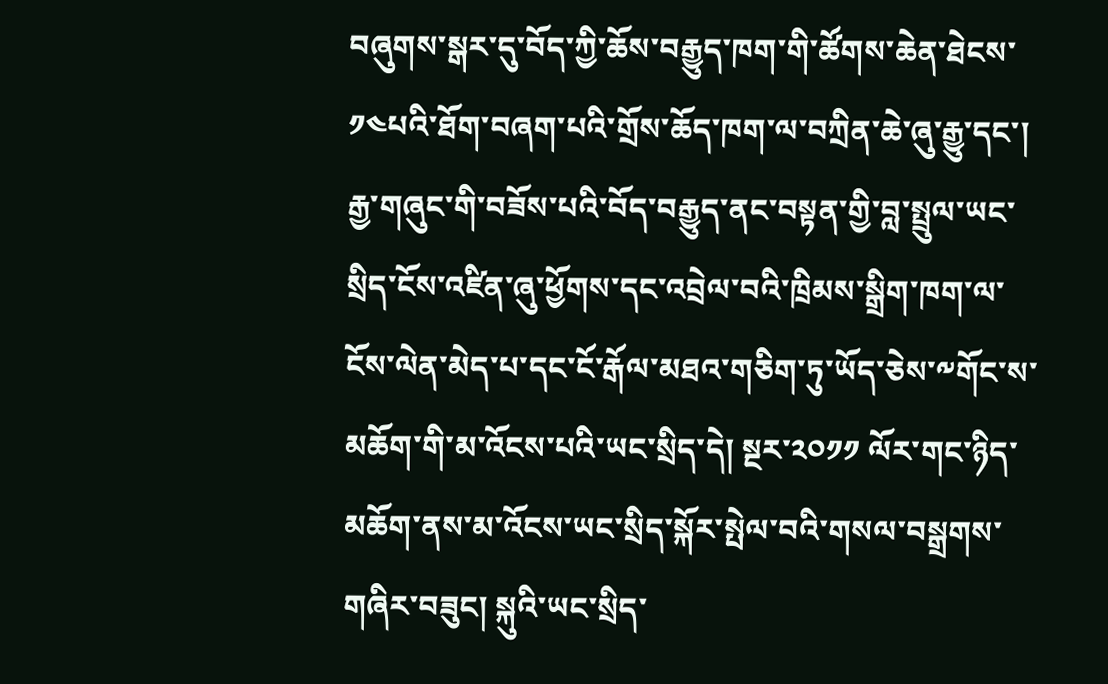བཞུགས་སྒར་དུ་བོད་ཀྱི་ཆོས་བརྒྱུད་ཁག་གི་ཚོགས་ཆེན་ཐེངས་༡༤པའི་ཐོག་བཞག་པའི་གྲོས་ཆོད་ཁག་ལ་བཀྲིན་ཆེ་ཞུ་རྒྱུ་དང་། རྒྱ་གཞུང་གི་བཟོས་པའི་བོད་བརྒྱུད་ནང་བསྟན་གྱི་བླ་སྤྲུལ་ཡང་སྲིད་ངོས་འཛིན་ཞུ་ཕྱོགས་དང་འབྲེལ་བའི་ཁྲིམས་སྒྲིག་ཁག་ལ་ངོས་ལེན་མེད་པ་དང་ངོ་རྒོལ་མཐའ་གཅིག་ཏུ་ཡོད་ཅེས་༸གོང་ས་མཆོག་གི་མ་འོངས་པའི་ཡང་སྲིད་དེ། སྔར་༢༠༡༡ ལོར་གང་ཉིད་མཆོག་ནས་མ་འོངས་ཡང་སྲིད་སྐོར་སྤེལ་བའི་གསལ་བསྒྲགས་གཞིར་བཟུང། སྐུའི་ཡང་སྲིད་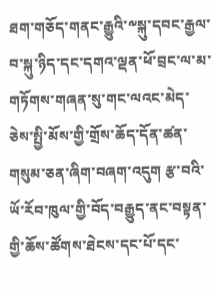ཐག་གཅོད་གནང་རྒྱུའི་༸སྐུ་དབང་རྒྱལ་བ་སྐུ་ཉིད་དང་དགའ་ལྡན་ཕོ་བྲང་ལ་མ་གཏོགས་གཞན་སུ་གང་ལའང་མེད་ཅེས་སྤྱི་མོས་གྱི་གྲོས་ཆོད་དོན་ཚན་གསུམ་ཅན་ཞིག་བཞག་འདུག རྩ་བའི་ཡོ་རོབ་ཁུལ་གྱི་བོད་བརྒྱུད་ནང་བསྟན་གྱི་ཆོས་ཚོགས་ཐེངས་དང་པོ་དང་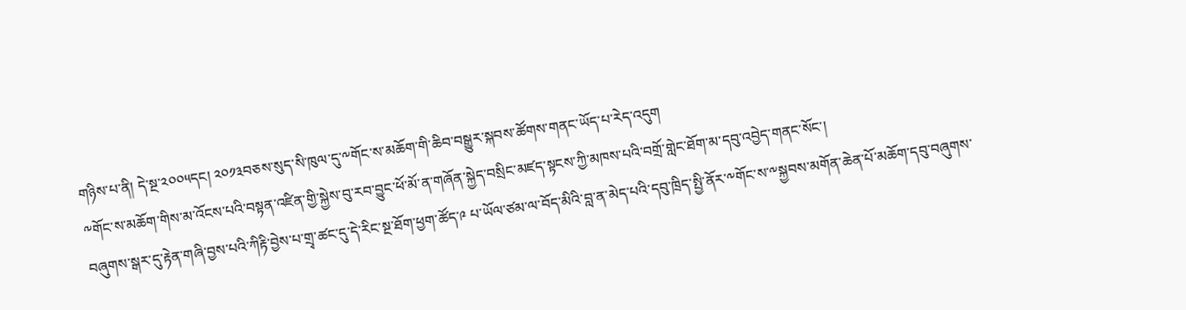གཉིས་པ་ནི། དེ་སྔ་༢༠༠༥དང། ༢༠༡༣བཅས་སུད་སི་ཁུལ་དུ་༸གོང་ས་མཆོག་གི་ཆིབ་བསྒྱུར་སྐབས་ཚོགས་གནང་ཡོད་པ་རེད་འདུག
༸གོང་ས་མཆོག་གིས་མ་འོངས་པའི་བསྟན་འཛིན་གྱི་སྐྱེས་བུ་རབ་བྱུང་ཕོ་མོ་ན་གཞོན་སྐྱེད་བསྲིང་མཛད་སྟངས་ཀྱི་མཁས་པའི་བགྲོ་གླེང་ཐོག་མ་དབུ་འབྱེད་གནང་སོང་།
བཞུགས་སྒར་དུ་རྟེན་གཞི་བྱས་པའི་ཀིརྟི་བྱེས་པ་གྲྭ་ཚང་དུ་དེ་རིང་སྔ་ཐོག་ཕྱག་ཚོད་༩ པ་ཡོལ་ཙམ་ལ་བོད་མིའི་བླ་ན་མེད་པའི་དབུ་ཁྲིད་སྤྱི་ནོར་༸གོང་ས་༸སྐྱབས་མགོན་ཆེན་པོ་མཆོག་དབུ་བཞུགས་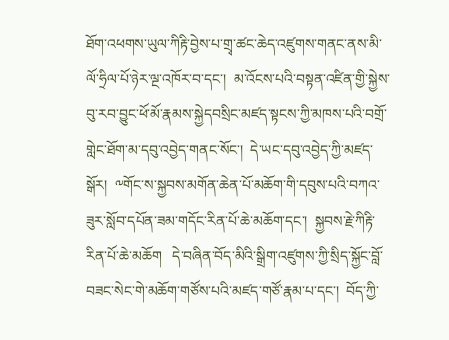ཐོག་འཕགས་ཡུལ་ཀིརྟི་བྱེས་པ་གྲྭ་ཚང་ཆེད་འཛུགས་གནང་ནས་མི་ལོ་ཧྲིལ་པོ་ཉེར་ལྔ་འཁོར་བ་དང་།  མ་འོངས་པའི་བསྟན་འཛིན་གྱི་སྐྱེས་བུ་རབ་བྱུང་ཕོ་མོ་རྣམས་སྐྱེདབསྲིང་མཛད་སྟངས་ཀྱི་མཁས་པའི་བགྲོ་གླེང་ཐོག་མ་དབུ་འབྱེད་གནང་སོང་།  དེ་ཡང་དབུ་འབྱེད་ཀྱི་མཛད་སྒོར།  ༸གོང་ས་སྐྱབས་མགོན་ཆེན་པོ་མཆོག་གི་དབུས་པའི་བཀའ་ཟུར་སློབ་དཔོན་ཟམ་གདོང་རིན་པོ་ཆེ་མཆོག་དང་།  སྐྱབས་རྗེ་ཀིརྟི་རིན་པོ་ཆེ་མཆོག   དེ་བཞིན་བོད་མིའི་སྒྲིག་འཛུགས་ཀྱི་སྲིད་སྐྱོང་བློ་བཟང་སེང་གེ་མཆོག་གཙོས་པའི་མཛད་གཙོ་རྣམ་པ་དང་།  བོད་ཀྱི་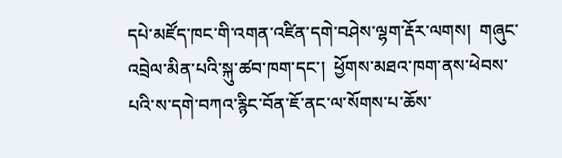དཔེ་མཛོད་ཁང་གི་འགན་འཛིན་དགེ་བཤེས་ལྷག་རྡོར་ལགས།  གཞུང་འབྲེལ་མིན་པའི་སྐུ་ཚབ་ཁག་དང་།  ཕྱོགས་མཐའ་ཁག་ནས་ཕེབས་པའི་ས་དགེ་བཀའ་རྙིང་བོན་ཇོ་ནང་ལ་སོགས་པ་ཆོས་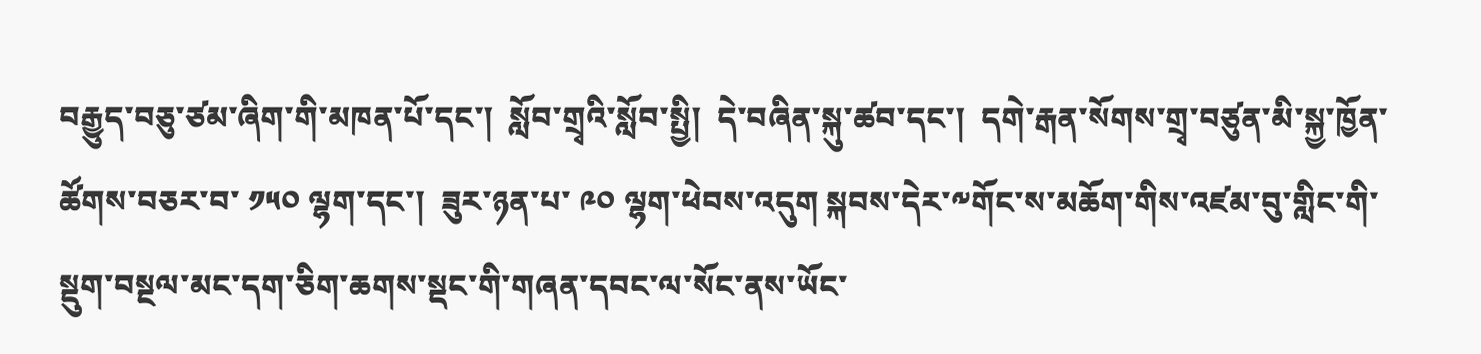བརྒྱུད་བཅུ་ཙམ་ཞིག་གི་མཁན་པོ་དང་།  སློབ་གྲྭའི་སློབ་སྤྱི།  དེ་བཞིན་སྐུ་ཚབ་དང་།  དགེ་རྒན་སོགས་གྲྭ་བཙུན་མི་སྐྱ་ཁྱོན་ཚོགས་བཅར་བ་ ༡༥༠ ལྷག་དང་།  ཟུར་ཉན་པ་ ༩༠ ལྷག་ཕེབས་འདུག སྐབས་དེར་༸གོང་ས་མཆོག་གིས་འཛམ་བུ་གླིང་གི་སྡུག་བསྔལ་མང་དག་ཅིག་ཆགས་སྡང་གི་གཞན་དབང་ལ་སོང་ནས་ཡོང་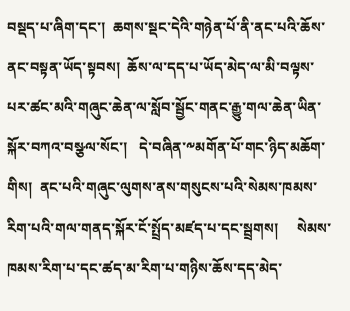བསྡད་པ་ཞིག་དང་།  ཆགས་སྡང་དེའི་གཉེན་པོ་ནི་ནང་པའི་ཆོས་ནང་བསྟན་ཡོད་སྟབས།  ཆོས་ལ་དད་པ་ཡོད་མེད་ལ་མི་བལྟས་པར་ཚང་མའི་གཞུང་ཆེན་ལ་སློབ་སྦྱོང་གནང་རྒྱུ་གལ་ཆེན་ཡིན་སྐོར་བཀའ་བསྩལ་སོང་།   དེ་བཞིན་༸མགོན་པོ་གང་ཉིད་མཆོག་གིས།  ནང་པའི་གཞུང་ལུགས་ནས་གསུངས་པའི་སེམས་ཁམས་རིག་པའི་གལ་གནད་སྐོར་ངོ་སྤྲོད་མཛད་པ་དང་སྦྲགས།     སེམས་ཁམས་རིག་པ་དང་ཚད་མ་རིག་པ་གཉིས་ཆོས་དད་མེད་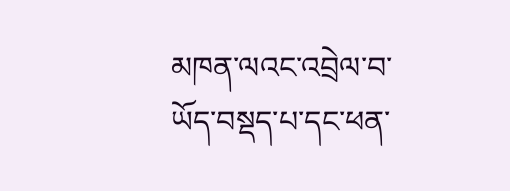མཁན་ལའང་འབྲེལ་བ་ཡོད་བསྡད་པ་དང་ཕན་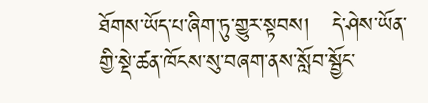ཐོགས་ཡོད་པ་ཞིག་ཏུ་གྱུར་སྟབས།   དེ་ཤེས་ཡོན་གྱི་སྡེ་ཚན་ཁོངས་སུ་བཞག་ནས་སློབ་སྦྱོང་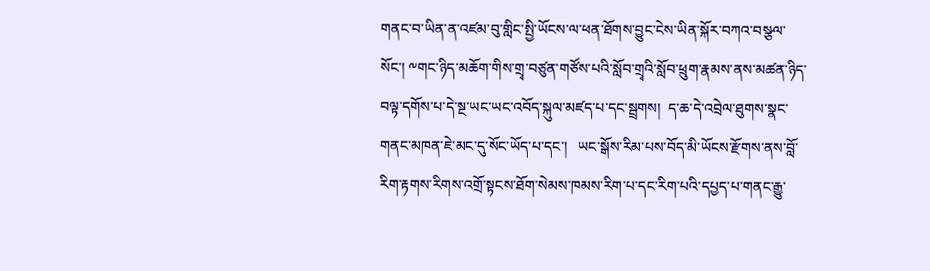གནང་བ་ཡིན་ན་འཛམ་བུ་གླིང་སྤྱི་ཡོངས་ལ་ཕན་ཐོགས་བྱུང་ངེས་ཡིན་སྐོར་བཀའ་བསྩལ་སོང་། ༸གང་ཉིད་མཆོག་གིས་གྲྭ་བཙུན་གཙོས་པའི་སློབ་གྲྭའི་སློབ་ཕྲུག་རྣམས་ནས་མཚན་ཉིད་བལྟ་དགོས་པ་དེ་སྔ་ཡང་ཡང་འབོད་སྐུལ་མཛད་པ་དང་སྦྲགས།  ད་ཆ་དེ་འབྲེལ་ཐུགས་སྣང་གནང་མཁན་ཇེ་མང་དུ་སོང་ཡོད་པ་དང་།   ཡང་སྒོས་རིམ་པས་བོད་མི་ཡོངས་རྫོགས་ནས་བློ་རིག་རྟགས་རིགས་འགྲོ་སྟངས་ཐོག་སེམས་ཁམས་རིག་པ་དང་རིག་པའི་དཔྱད་པ་གནང་རྒྱུ་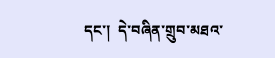དང་།  དེ་བཞིན་གྲུབ་མཐའ་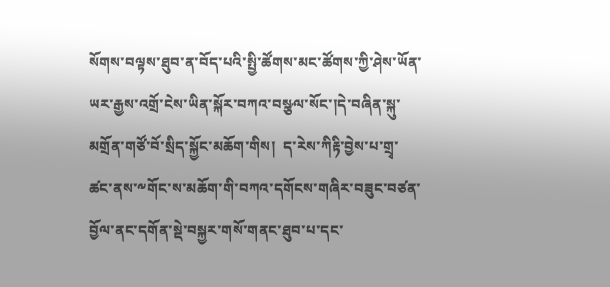སོགས་བལྟས་ཐུབ་ན་བོད་པའི་སྤྱི་ཚོགས་མང་ཚོགས་ཀྱི་ཤེས་ཡོན་ཡར་རྒྱས་འགྲོ་ངེས་ཡིན་སྐོར་བཀའ་བསྩལ་སོང་།དེ་བཞིན་སྐུ་མགྲོན་གཙོ་བོ་སྲིད་སྐྱོང་མཆོག་གིས།  ད་རེས་ཀིརྟི་བྱེས་པ་གྲྭ་ཚང་ནས་༸གོང་ས་མཆོག་གི་བཀའ་དགོངས་གཞིར་བཟུང་བཙན་བྱོལ་ནང་དགོན་སྡེ་བསྐྱར་གསོ་གནང་ཐུབ་པ་དང་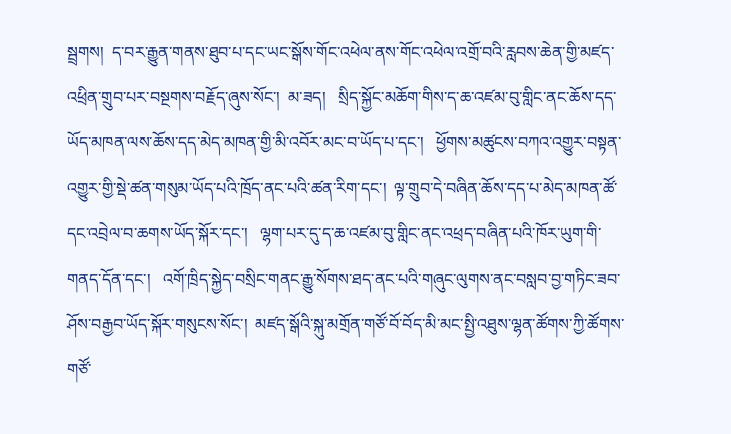སྦྲགས།  ད་བར་རྒྱུན་གནས་ཐུབ་པ་དང་ཡང་སྒོས་གོང་འཕེལ་ནས་གོང་འཕེལ་འགྲོ་བའི་རླབས་ཆེན་གྱི་མཛད་འཕྲིན་གྲུབ་པར་བསྔགས་བརྗོད་ཞུས་སོང་།  མ་ཟད།   སྲིད་སྐྱོང་མཆོག་གིས་ད་ཆ་འཛམ་བུ་གླིང་ནང་ཆོས་དད་ཡོད་མཁན་ལས་ཆོས་དད་མེད་མཁན་གྱི་མི་འབོར་མང་བ་ཡོད་པ་དང་།   ཕྱོགས་མཚུངས་བཀའ་འགྱུར་བསྟན་འགྱུར་གྱི་སྡེ་ཚན་གསུམ་ཡོད་པའི་ཁྲོད་ནང་པའི་ཚན་རིག་དང་།  ལྟ་གྲུབ་དེ་བཞིན་ཆོས་དད་པ་མེད་མཁན་ཚོ་དང་འབྲེལ་བ་ཆགས་ཡོད་སྐོར་དང་།   ལྷག་པར་དུ་ད་ཆ་འཛམ་བུ་གླིང་ནང་འཕྲད་བཞིན་པའི་ཁོར་ཡུག་གི་གནད་དོན་དང་།   འགོ་ཁྲིད་སྐྱེད་བསྲིང་གནང་རྒྱུ་སོགས་ཐད་ནང་པའི་གཞུང་ལུགས་ནང་བསླབ་བྱ་གཏིང་ཟབ་ཤོས་བརྒྱབ་ཡོད་སྐོར་གསུངས་སོང་།  མཛད་སྒོའི་སྐུ་མགྲོན་གཙོ་བོ་བོད་མི་མང་སྤྱི་འཐུས་ལྷན་ཚོགས་ཀྱི་ཚོགས་གཙོ་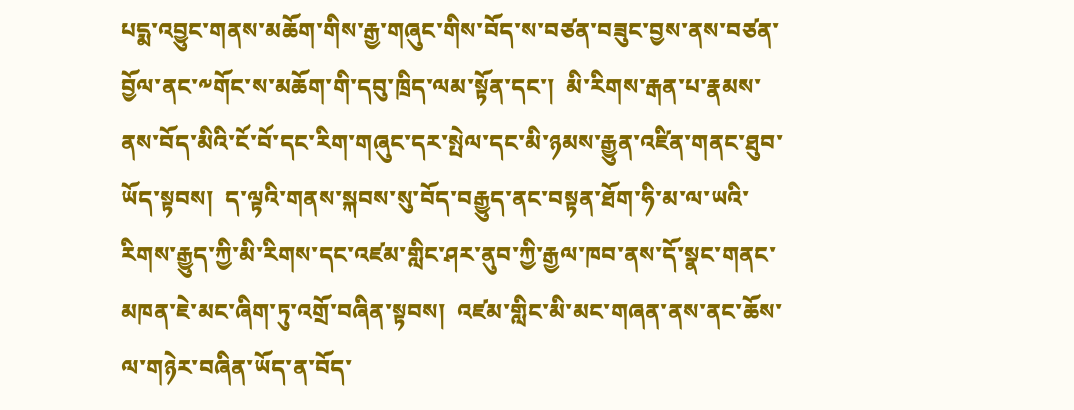པདྨ་འབྱུང་གནས་མཆོག་གིས་རྒྱ་གཞུང་གིས་བོད་ས་བཙན་བཟུང་བྱས་ནས་བཙན་བྱོལ་ནང་༸གོང་ས་མཆོག་གི་དབུ་ཁྲིད་ལམ་སྟོན་དང་།  མི་རིགས་རྒན་པ་རྣམས་ནས་བོད་མིའི་ངོ་བོ་དང་རིག་གཞུང་དར་སྤེལ་དང་མི་ཉམས་རྒྱུན་འཛིན་གནང་ཐུབ་ཡོད་སྟབས།  ད་ལྟའི་གནས་སྐབས་སུ་བོད་བརྒྱུད་ནང་བསྟན་ཐོག་ཧི་མ་ལ་ཡའི་རིགས་རྒྱུད་ཀྱི་མི་རིགས་དང་འཛམ་གླིང་ཤར་ནུབ་ཀྱི་རྒྱལ་ཁབ་ནས་དོ་སྣང་གནང་མཁན་ཇེ་མང་ཞིག་ཏུ་འགྲོ་བཞིན་སྟབས།  འཛམ་གླིང་མི་མང་གཞན་ནས་ནང་ཆོས་ལ་གཉེར་བཞིན་ཡོད་ན་བོད་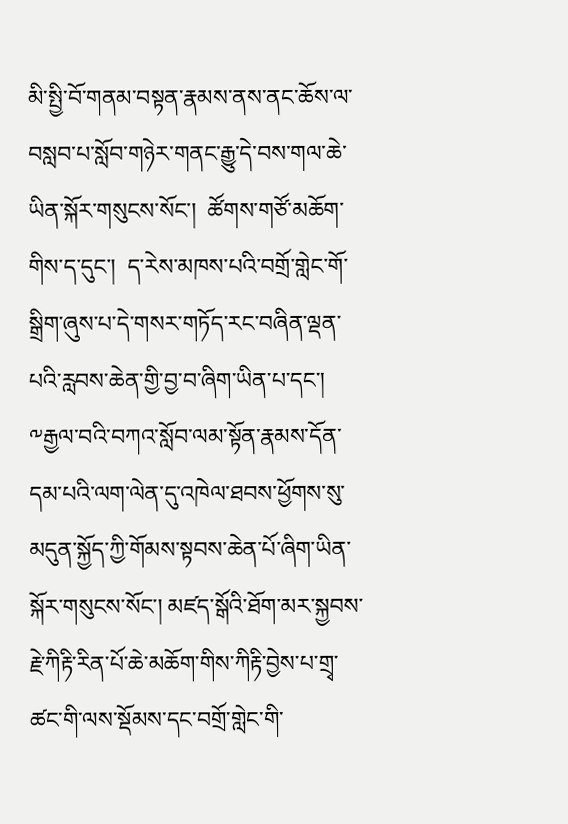མི་སྤྱི་བོ་གནམ་བསྟན་རྣམས་ནས་ནང་ཆོས་ལ་བསླབ་པ་སློབ་གཉེར་གནང་རྒྱུ་དེ་བས་གལ་ཆེ་ཡིན་སྐོར་གསུངས་སོང་།  ཚོགས་གཙོ་མཆོག་གིས་ད་དུང་།  ད་རེས་མཁས་པའི་བགྲོ་གླེང་གོ་སྒྲིག་ཞུས་པ་དེ་གསར་གཏོད་རང་བཞིན་ལྡན་པའི་རླབས་ཆེན་གྱི་བྱ་བ་ཞིག་ཡིན་པ་དང་།  ༸རྒྱལ་བའི་བཀའ་སློབ་ལམ་སྟོན་རྣམས་དོན་དམ་པའི་ལག་ལེན་དུ་འཁེལ་ཐབས་ཕྱོགས་སུ་མདུན་སྐྱོད་ཀྱི་གོམས་སྟབས་ཆེན་པོ་ཞིག་ཡིན་སྐོར་གསུངས་སོང་། མཛད་སྒོའི་ཐོག་མར་སྐྱབས་རྗེ་ཀིརྟི་རིན་པོ་ཆེ་མཆོག་གིས་ཀིརྟི་བྱེས་པ་གྲྭ་ཚང་གི་ལས་སྡོམས་དང་བགྲོ་གླེང་གི་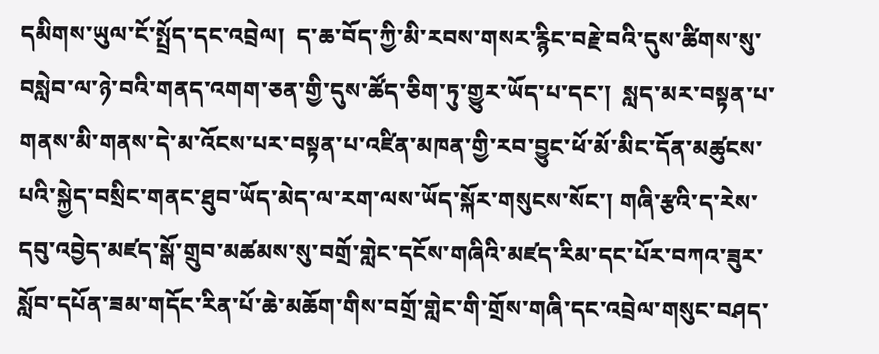དམིགས་ཡུལ་ངོ་སྤྲོད་དང་འབྲེལ།  ད་ཆ་བོད་ཀྱི་མི་རབས་གསར་རྙིང་བརྗེ་བའི་དུས་ཚིགས་སུ་བསླེབ་ལ་ཉེ་བའི་གནད་འགག་ཅན་གྱི་དུས་ཚོད་ཅིག་ཏུ་གྱུར་ཡོད་པ་དང་།  སླད་མར་བསྟན་པ་གནས་མི་གནས་དེ་མ་འོངས་པར་བསྟན་པ་འཛིན་མཁན་གྱི་རབ་བྱུང་ཕོ་མོ་མིང་དོན་མཚུངས་པའི་སྐྱེད་བསྲིང་གནང་ཐུབ་ཡོད་མེད་ལ་རག་ལས་ཡོད་སྐོར་གསུངས་སོང་། གཞི་རྩའི་ད་རེས་དབུ་འབྱེད་མཛད་སྒོ་གྲུབ་མཚམས་སུ་བགྲོ་གླེང་དངོས་གཞིའི་མཛད་རིམ་དང་པོར་བཀའ་ཟུར་སློབ་དཔོན་ཟམ་གདོང་རིན་པོ་ཆེ་མཆོག་གིས་བགྲོ་གླེང་གི་གྲོས་གཞི་དང་འབྲེལ་གསུང་བཤད་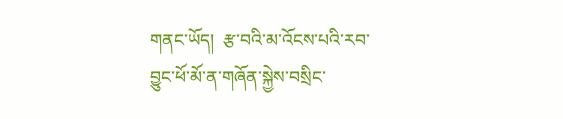གནང་ཡོད།  རྩ་བའི་མ་འོངས་པའི་རབ་བྱུང་ཕོ་མོ་ན་གཞོན་སྐྱེས་བསྲིང་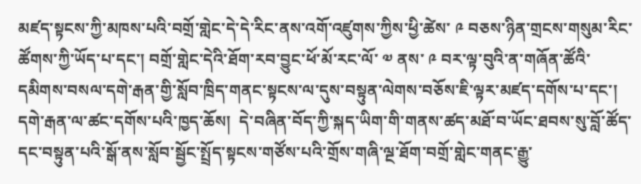མཛད་སྟངས་ཀྱི་མཁས་པའི་བགྲོ་གླེང་དེ་དེ་རིང་ནས་འགོ་འཛུགས་ཀྱིས་ཕྱི་ཚེས་ ༩ བཅས་ཉིན་གྲངས་གསུམ་རིང་ཚོགས་ཀྱི་ཡོད་པ་དང་། བགྲོ་གླེང་དེའི་ཐོག་རབ་བྱུང་ཕོ་མོ་རང་ལོ་ ༧ ནས་ ༩ བར་ལྟ་བུའི་ན་གཞོན་ཚོའི་དམིགས་བསལ་དགེ་རྒན་གྱི་སློབ་ཁྲིད་གནང་སྟངས་ལ་དུས་བསྟུན་ལེགས་བཅོས་ཇི་ལྟར་མཛད་དགོས་པ་དང་།   དགེ་རྒན་ལ་ཚང་དགོས་པའི་ཁྱད་ཆོས།  དེ་བཞིན་བོད་ཀྱི་སྐད་ཡིག་གི་གནས་ཚད་མཐོ་བ་ཡོང་ཐབས་སུ་བློ་ཚོད་དང་བསྟུན་པའི་སྒོ་ནས་སློབ་སྦྱོང་སྤྲོད་སྟངས་གཙོས་པའི་གྲོས་གཞི་ལྔ་ཐོག་བགྲོ་གླེང་གནང་རྒྱུ་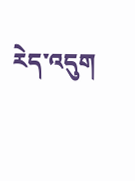རེད་འདུག